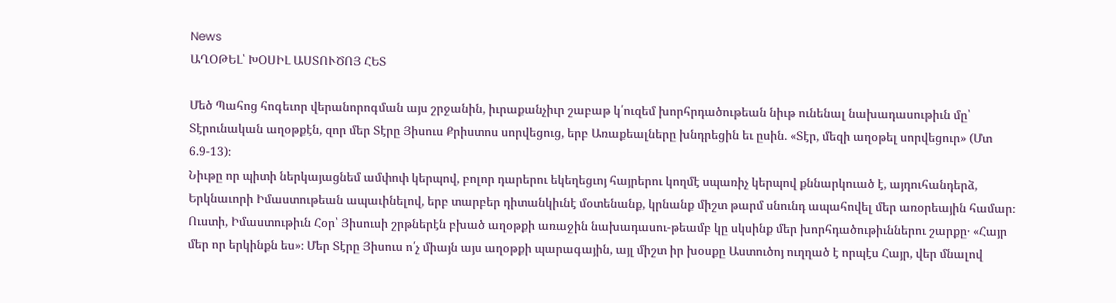News
ԱՂՕԹԵԼ՝ ԽՕՍԻԼ ԱՍՏՈՒԾՈՅ ՀԵՏ

Մեծ Պահոց հոգեւոր վերանորոգման այս շրջանին, իւրաքանչիւր շաբաթ կ՛ուզեմ խորհրդածութեան նիւթ ունենալ նախադասութիւն մը՝ Տէրունական աղօթքէն, զոր մեր Տէրը Յիսուս Քրիստոս սորվեցուց, երբ Առաքեալները խնդրեցին եւ ըսին. «Տէր, մեզի աղօթել սորվեցուր» (Մտ 6.9-13)։
Նիւթը որ պիտի ներկայացնեմ ամփոփ կերպով, բոլոր դարերու եկեղեցւոյ հայրերու կողմէ սպառիչ կերպով քննարկուած է, այդուհանդերձ, Երկնաւորի Իմաստութեան ապաւինելով, երբ տարբեր դիտանկիւնէ մօտենանք, կրնանք միշտ թարմ սնունդ ապահովել մեր առօրեային համար։
Ուստի, Իմաստութիւն Հօր՝ Յիսուսի շրթներէն բխած աղօթքի առաջին նախադասու-թեամբ կը սկսինք մեր խորհդածութիւններու շարքը․ «Հայր մեր որ երկինքն ես»։ Մեր Տէրը Յիսուս ո՛չ միայն այս աղօթքի պարագային, այլ միշտ իր խօսքը Աստուծոյ ուղղած է որպէս Հայր, վեր մնալով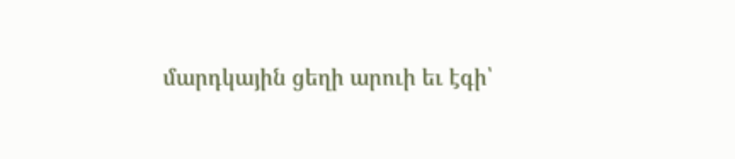մարդկային ցեղի արուի եւ էգի՝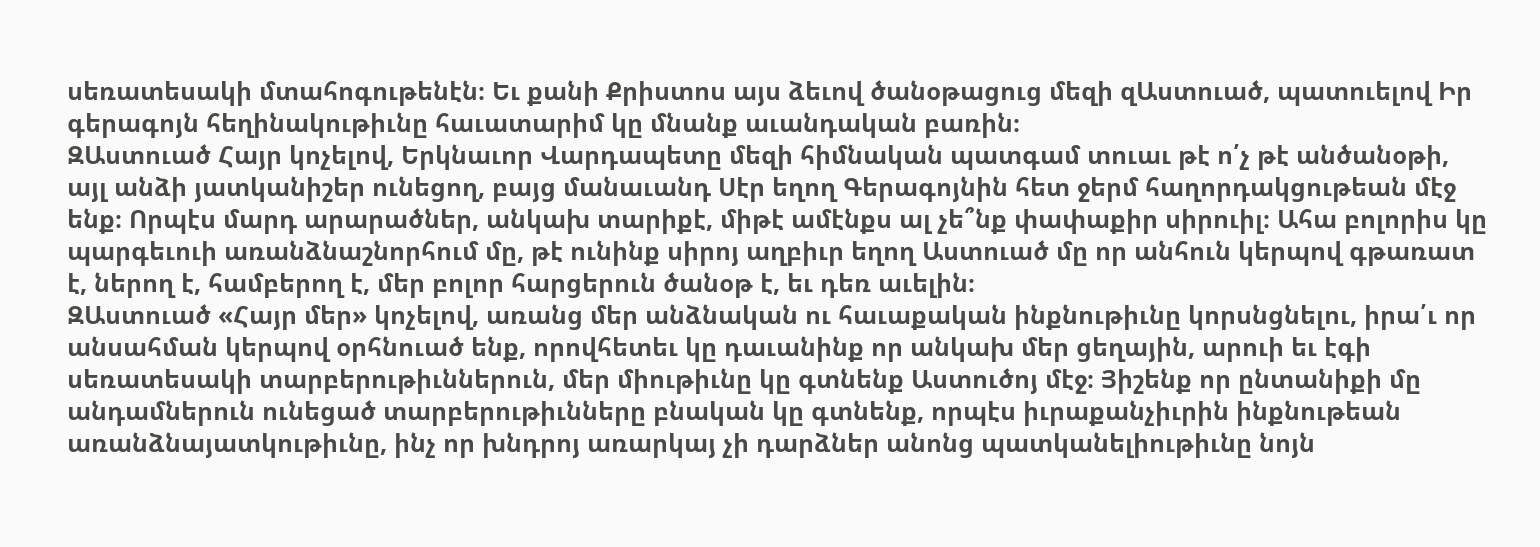սեռատեսակի մտահոգութենէն։ Եւ քանի Քրիստոս այս ձեւով ծանօթացուց մեզի զԱստուած, պատուելով Իր գերագոյն հեղինակութիւնը հաւատարիմ կը մնանք աւանդական բառին։
ԶԱստուած Հայր կոչելով, Երկնաւոր Վարդապետը մեզի հիմնական պատգամ տուաւ թէ ո՛չ թէ անծանօթի, այլ անձի յատկանիշեր ունեցող, բայց մանաւանդ Սէր եղող Գերագոյնին հետ ջերմ հաղորդակցութեան մէջ ենք։ Որպէս մարդ արարածներ, անկախ տարիքէ, միթէ ամէնքս ալ չե՞նք փափաքիր սիրուիլ։ Ահա բոլորիս կը պարգեւուի առանձնաշնորհում մը, թէ ունինք սիրոյ աղբիւր եղող Աստուած մը որ անհուն կերպով գթառատ է, ներող է, համբերող է, մեր բոլոր հարցերուն ծանօթ է, եւ դեռ աւելին։
ԶԱստուած «Հայր մեր» կոչելով, առանց մեր անձնական ու հաւաքական ինքնութիւնը կորսնցնելու, իրա՛ւ որ անսահման կերպով օրհնուած ենք, որովհետեւ կը դաւանինք որ անկախ մեր ցեղային, արուի եւ էգի սեռատեսակի տարբերութիւններուն, մեր միութիւնը կը գտնենք Աստուծոյ մէջ։ Յիշենք որ ընտանիքի մը անդամներուն ունեցած տարբերութիւնները բնական կը գտնենք, որպէս իւրաքանչիւրին ինքնութեան առանձնայատկութիւնը, ինչ որ խնդրոյ առարկայ չի դարձներ անոնց պատկանելիութիւնը նոյն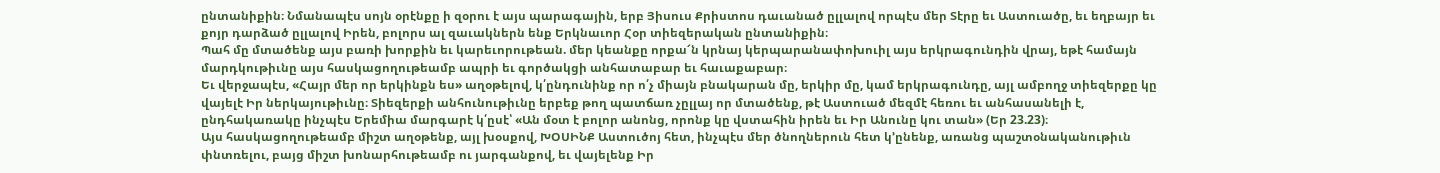ընտանիքին։ Նմանապէս սոյն օրէնքը ի զօրու է այս պարագային, երբ Յիսուս Քրիստոս դաւանած ըլլալով որպէս մեր Տէրը եւ Աստուածը, եւ եղբայր եւ քոյր դարձած ըլլալով Իրեն, բոլորս ալ զաւակներն ենք Երկնաւոր Հօր տիեզերական ընտանիքին։
Պահ մը մտածենք այս բառի խորքին եւ կարեւորութեան. մեր կեանքը որքա՜ն կրնայ կերպարանափոխուիլ այս երկրագունդին վրայ, եթէ համայն մարդկութիւնը այս հասկացողութեամբ ապրի եւ գործակցի անհատաբար եւ հաւաքաբար։
Եւ վերջապէս, «Հայր մեր որ երկինքն ես» աղօթելով, կ՛ընդունինք որ ո՛չ միայն բնակարան մը, երկիր մը, կամ երկրագունդը, այլ ամբողջ տիեզերքը կը վայելէ Իր ներկայութիւնը։ Տիեզերքի անհունութիւնը երբեք թող պատճառ չըլլայ որ մտածենք, թէ Աստուած մեզմէ հեռու եւ անհասանելի է, ընդհակառակը ինչպէս Երեմիա մարգարէ կ՛ըսէ՝ «Ան մօտ է բոլոր անոնց, որոնք կը վստահին իրեն եւ Իր Անունը կու տան» (Եր 23.23)։
Այս հասկացողութեամբ միշտ աղօթենք, այլ խօսքով, ԽՕՍԻՆՔ Աստուծոյ հետ, ինչպէս մեր ծնողներուն հետ կ՚ընենք, առանց պաշտօնականութիւն փնտռելու, բայց միշտ խոնարհութեամբ ու յարգանքով, եւ վայելենք Իր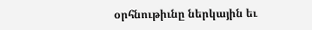օրհնութիւնը ներկային եւ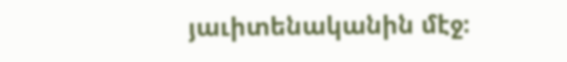յաւիտենականին մէջ։